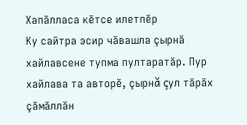Хапăлласа кĕтсе илетпĕр
Ку сайтра эсир чăвашла çырнă хайлавсене тупма пултаратăр. Пур
хайлава та авторĕ, çырнă çул тăрăх çăмăллăн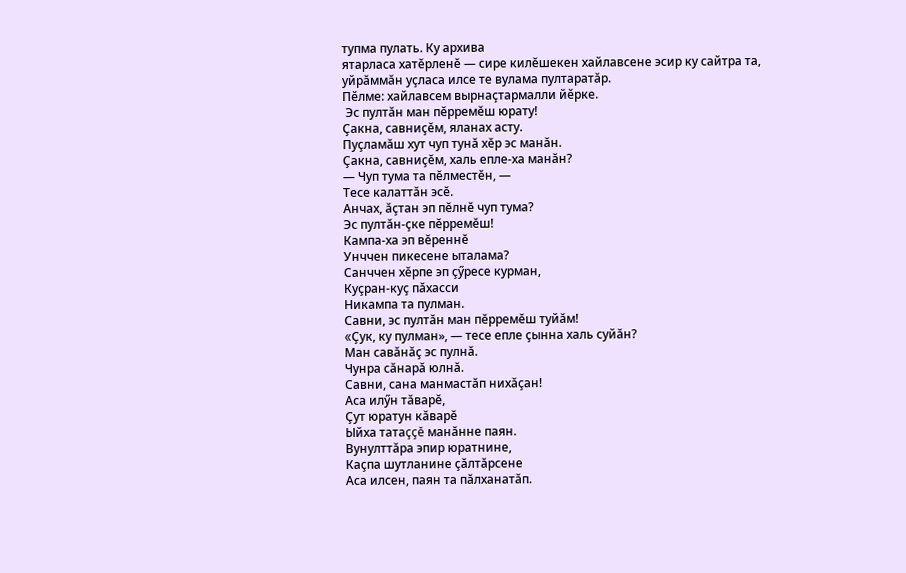тупма пулать. Ку архива
ятарласа хатĕрленĕ — сире килĕшекен хайлавсене эсир ку сайтра та,
уйрăммăн уçласа илсе те вулама пултаратăр.
Пӗлме: хайлавсем вырнаҫтармалли йӗрке.
 Эс пултăн ман пĕрремĕш юрату!
Çакна, савниçĕм, яланах асту.
Пуçламăш хут чуп тунă хĕр эс манăн.
Çакна, савниçĕм, халь епле-ха манăн?
— Чуп тума та пĕлместĕн, —
Тесе калаттăн эсĕ.
Анчах, ăçтан эп пĕлнĕ чуп тума?
Эс пултăн-çке пĕрремĕш!
Кампа-ха эп вĕреннĕ
Унччен пикесене ыталама?
Санччен хĕрпе эп çӳресе курман,
Куçран-куç пăхасси
Никампа та пулман.
Савни, эс пултăн ман пĕрремĕш туйăм!
«Çук, ку пулман», — тесе епле çынна халь суйăн?
Ман савăнăç эс пулнă.
Чунра сăнарă юлнă.
Савни, сана манмастăп нихăçан!
Аса илӳн тăварĕ,
Çут юратун кăварĕ
Ыйха татаççĕ манăнне паян.
Вунулттăра эпир юратнине,
Каçпа шутланине çăлтăрсене
Аса илсен, паян та пăлханатăп.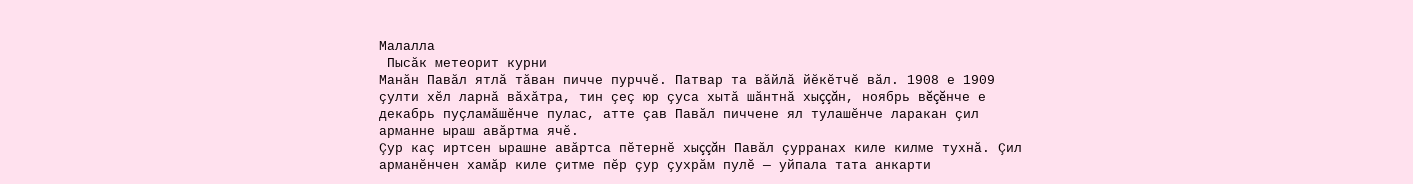Малалла
 Пысăк метеорит курни
Манăн Павăл ятлă тăван пичче пурччĕ. Патвар та вăйлă йĕкĕтчĕ вăл. 1908 е 1909 çулти хĕл ларнă вăхăтра, тин çеç юр çуса хытă шăнтнă хыççăн, ноябрь вĕçĕнче е декабрь пуçламăшĕнче пулас, атте çав Павăл пиччене ял тулашĕнче ларакан çил арманне ыраш авăртма ячĕ.
Çур каç иртсен ырашне авăртса пĕтернĕ хыççăн Павăл çурранах киле килме тухнă. Çил арманĕнчен хамăр киле çитме пĕр çур çухрăм пулĕ — уйпала тата анкарти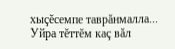хыçĕсемпе таврăнмалла... Уйра тĕттĕм каç вăл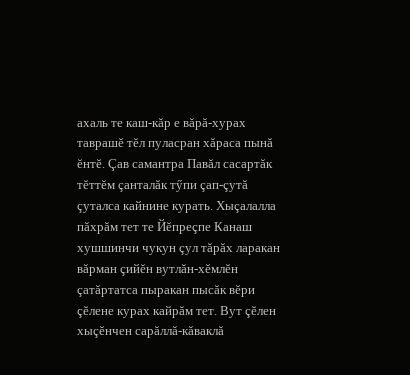ахаль те каш-кăр е вăрă-хурах таврашĕ тĕл пуласран хăраса пынă ĕнтĕ. Çав самантра Павăл сасартăк тĕттĕм çанталăк тӳпи çап-çутă çуталса кайнине курать. Хыçалалла пăхрăм тет те Йĕпреçпе Канаш хушшинчи чукун çул тăрăх ларакан вăрман çийĕн вутлăн-хĕмлĕн çатăртатса пыракан пысăк вĕри çĕлене курах кайрăм тет. Вут çĕлен хыçĕнчен сарăллă-кăваклă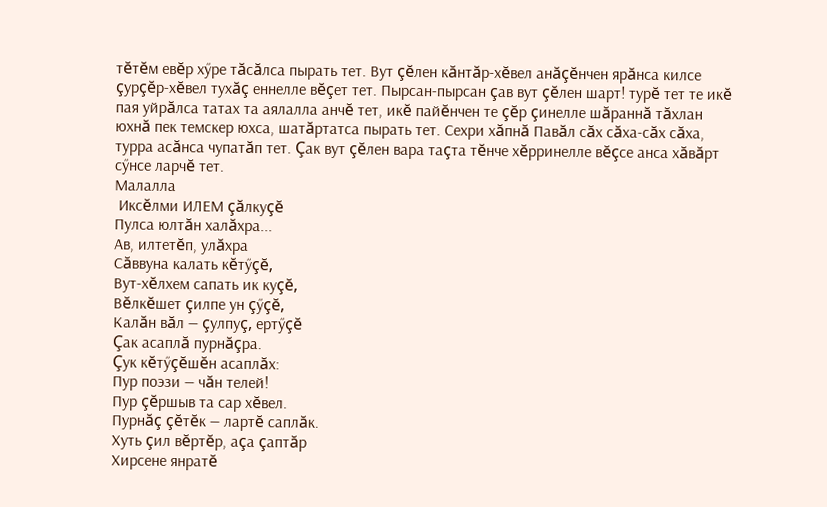тĕтĕм евĕр хӳре тăсăлса пырать тет. Вут çĕлен кăнтăр-хĕвел анăçĕнчен ярăнса килсе çурçĕр-хĕвел тухăç еннелле вĕçет тет. Пырсан-пырсан çав вут çĕлен шарт! турĕ тет те икĕ пая уйрăлса татах та аялалла анчĕ тет, икĕ пайĕнчен те çĕр çинелле шăраннă тăхлан юхнă пек темскер юхса, шатăртатса пырать тет. Сехри хăпнă Павăл сăх сăха-сăх сăха, турра асăнса чупатăп тет. Çак вут çĕлен вара таçта тĕнче хĕрринелле вĕçсе анса хăвăрт сӳнсе ларчĕ тет.
Малалла
 Иксĕлми ИЛЕМ çăлкуçĕ
Пулса юлтăн халăхра...
Ав, илтетĕп, улăхра
Сăввуна калать кĕтӳçĕ,
Вут-хĕлхем сапать ик куçĕ,
Вĕлкĕшет çилпе ун çӳçĕ,
Калăн вăл — çулпуç, ертӳçĕ
Çак асаплă пурнăçра.
Çук кĕтӳçĕшĕн асаплăх:
Пур поэзи — чăн телей!
Пур çĕршыв та сар хĕвел.
Пурнăç çĕтĕк — лартĕ саплăк.
Хуть çил вĕртĕр, аçа çаптăр
Хирсене янратĕ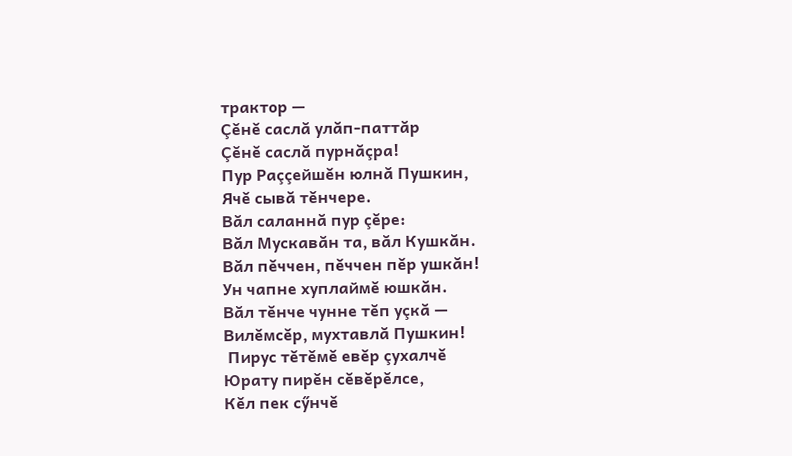трактор —
Çĕнĕ саслă улăп-паттăр
Çĕнĕ саслă пурнăçра!
Пур Раççейшĕн юлнă Пушкин,
Ячĕ сывă тĕнчере.
Вăл саланнă пур çĕре:
Вăл Мускавăн та, вăл Кушкăн.
Вăл пĕччен, пĕччен пĕр ушкăн!
Ун чапне хуплаймĕ юшкăн.
Вăл тĕнче чунне тĕп уçкă —
Вилĕмсĕр, мухтавлă Пушкин!
 Пирус тĕтĕмĕ евĕр çухалчĕ
Юрату пирĕн сĕвĕрĕлсе,
Кĕл пек сӳнчĕ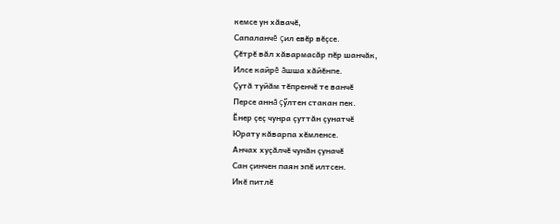кемсе ун хăвачĕ,
Сапаланчĕ çил евĕр вĕçсе.
Çĕтрĕ вăл хăвармасăр пĕр шанчăк,
Илсе кайрĕ ăшша хăйĕнпе.
Çутă туйăм тĕпренчĕ те ванчĕ
Персе аннă çӳлтен стакан пек.
Ĕнер çеç чунра çуттăн çунатчĕ
Юрату кăварпа хĕмленсе.
Анчах хуçăлчĕ чунăн çуначĕ
Сан çинчен паян эпĕ илтсен.
Икĕ питлĕ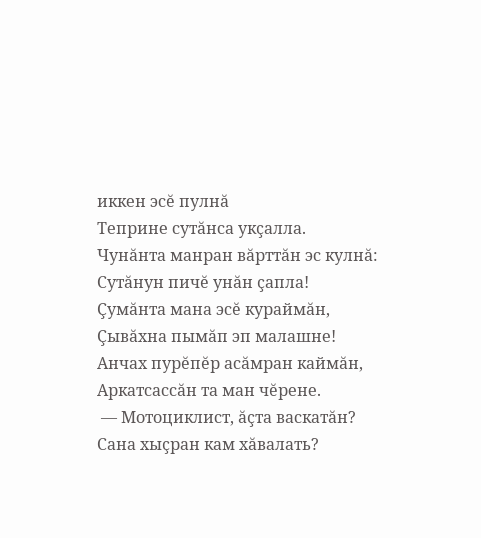иккен эсĕ пулнă
Теприне сутăнса укçалла.
Чунăнта манран вăрттăн эс кулнă:
Сутăнун пичĕ унăн çапла!
Çумăнта мана эсĕ кураймăн,
Çывăхна пымăп эп малашне!
Анчах пурĕпĕр асăмран каймăн,
Аркатсассăн та ман чĕрене.
 — Мотоциклист, ăçта васкатăн?
Сана хыçран кам хăвалать?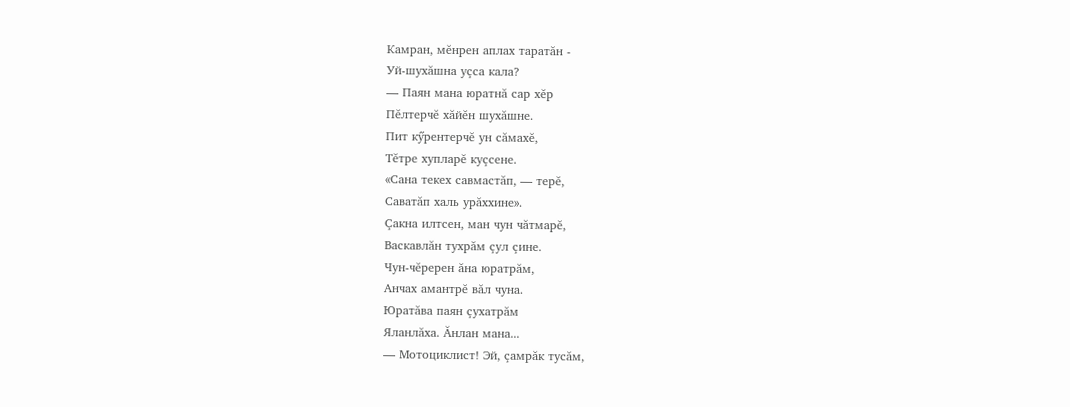Камран, мĕнрен аплах таратăн -
Уй-шухăшна уçса кала?
— Паян мана юратнă сар хĕр
Пĕлтерчĕ хăйĕн шухăшне.
Пит кӳрентерчĕ ун сăмахĕ,
Тĕтре хупларĕ куçсене.
«Сана текех савмастăп, — терĕ,
Саватăп халь урăххине».
Çакна илтсен, ман чун чăтмарĕ,
Васкавлăн тухрăм çул çине.
Чун-чĕререн ăна юратрăм,
Анчах амантрĕ вăл чуна.
Юратăва паян çухатрăм
Яланлăха. Ăнлан мана...
— Мотоциклист! Эй, çамрăк тусăм,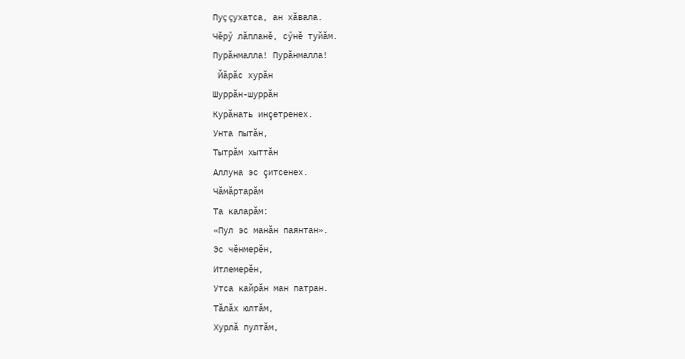Пуç çухатса, ан хăвала.
Чĕрӳ лăпланĕ, сӳнĕ туйăм.
Пурăнмалла! Пурăнмалла!
 Йăрăс хурăн
Шуррăн-шуррăн
Курăнать инçетренех.
Унта пытăн,
Тытрăм хыттăн
Аллуна эс çитсенех.
Чăмăртарăм
Та каларăм:
«Пул эс манăн паянтан».
Эс чĕнмерĕн,
Итлемерĕн,
Утса кайрăн ман патран.
Тăлăх юлтăм,
Хурлă пултăм,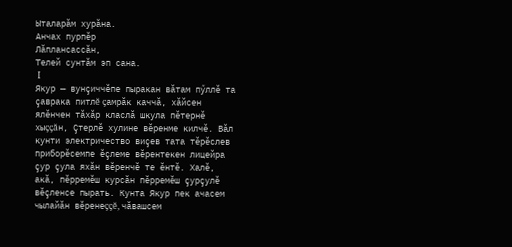Ыталарăм хурăна.
Анчах пурпĕр
Лăплансассăн,
Телей сунтăм эп сана.
 I
Якур — вунçиччĕпе пыракан вăтам пӳллĕ та çаврака питлĕ çамрăк каччă, хăйсен ялĕнчен тăхăр класлă шкула пĕтернĕ хыççăн, Çтерлĕ хулине вĕренме килчĕ. Вăл кунти электричество виçев тата тĕрĕслев приборĕсемпе ĕçлеме вĕрентекен лицейра çур çула яхăн вĕренчĕ те ĕнтĕ. Халĕ, акă, пĕрремĕш курсăн пĕрремĕш çурçулĕ вĕçленсе пырать. Кунта Якур пек ачасем чылайăн вĕренеççĕ, чăвашсем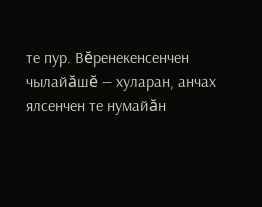те пур. Вĕренекенсенчен чылайăшĕ — хуларан, анчах ялсенчен те нумайăн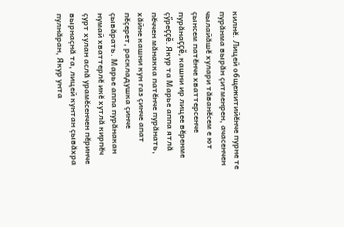килнĕ. Лицей общежитийĕнче пурне те пурăнма вырăн çитменрен, ачасенчен чылайăшĕ хулари тăванĕсем е ют çынсем патĕнче хваттерсенче пурăнаççĕ, кашни ир лицее вĕренме çӳреççĕ. Якур та Марье аппа ятлă пĕччен мăнакка патĕнче пурăнать, хăйне кашни кун газ çинче апат пĕçерет, раскладушка çинче çывăрать. Марье аппа пурăнакан нумай хваттерлĕ икĕ хутлă кирпĕч çурт хулан аслă урамĕсенчен пĕринче вырнаçнă та, лицей кунтан çывăхра пулнăран, Якур унта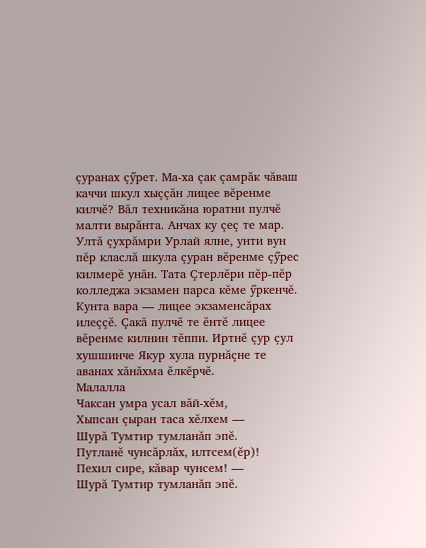çуранах çӳрет. Ма-ха çак çамрăк чăваш каччи шкул хыççăн лицее вĕренме килчĕ? Вăл техникăна юратни пулчĕ малти вырăнта. Анчах ку çеç те мар. Ултă çухрăмри Урлай ялне, унти вун пĕр класлă шкула çуран вĕренме çӳрес килмерĕ унăн. Тата Çтерлĕри пĕр-пĕр колледжа экзамен парса кĕме ӳркенчĕ. Кунта вара — лицее экзаменсăрах илеççĕ. Çакă пулчĕ те ĕнтĕ лицее вĕренме килнин тĕппи. Иртнĕ çур çул хушшинче Якур хула пурнăçне те аванах хăнăхма ĕлкĕрчĕ.
Малалла
Чаксан умра усал вăй-хĕм,
Хыпсан çыран таса хĕлхем —
Шурă Тумтир тумланăп эпĕ.
Путланĕ чунсăрлăх, илтсем(ĕр)!
Пехил сире, кăвар чунсем! —
Шурă Тумтир тумланăп эпĕ.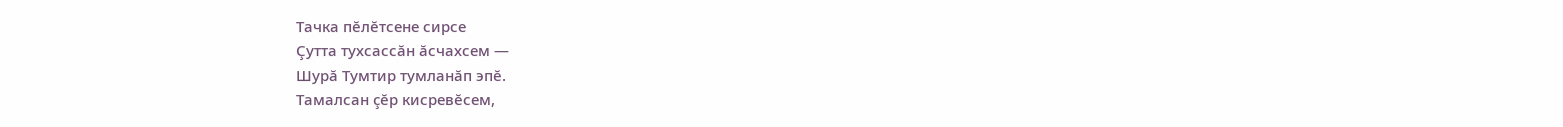Тачка пĕлĕтсене сирсе
Çутта тухсассăн ăсчахсем —
Шурă Тумтир тумланăп эпĕ.
Тамалсан çĕр кисревĕсем,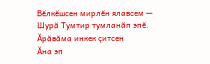Вĕлкĕшсен мирлĕн ялавсем —
Шурă Тумтир тумланăп эпĕ.
Ăрăвăма инкек çитсен
Ăна эп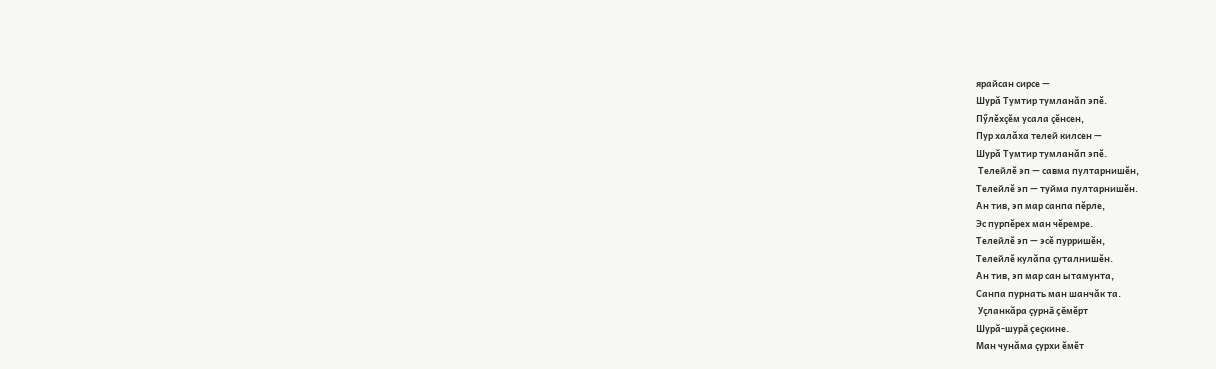ярайсан сирсе —
Шурă Тумтир тумланăп эпĕ.
Пӳлĕхçĕм усала çĕнсен,
Пур халăха телей килсен —
Шурă Тумтир тумланăп эпĕ.
 Телейлĕ эп — савма пултарнишĕн,
Телейлĕ эп — туйма пултарнишĕн.
Ан тив, эп мар санпа пĕрле,
Эс пурпĕрех ман чĕремре.
Телейлĕ эп — эсĕ пурришĕн,
Телейлĕ кулăпа çуталнишĕн.
Ан тив, эп мар сан ытамунта,
Санпа пурнать ман шанчăк та.
 Уçланкăра çурнă çĕмĕрт
Шурă-шурă çеçкине.
Ман чунăма çурхи ĕмĕт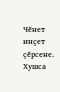Чĕнет инçет çĕрсене.
Хушса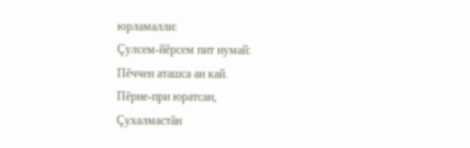юрламалли:
Çулсем-йĕрсем пит нумай:
Пĕччен аташса ан кай.
Пĕрне-при юратсан,
Çухалмастăн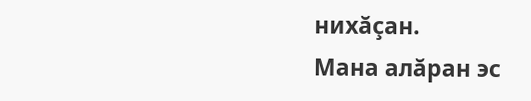нихăçан.
Мана алăран эс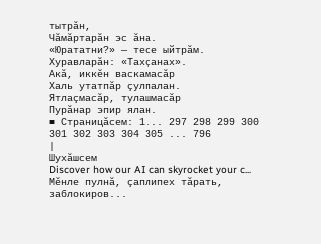тытрăн,
Чăмăртарăн эс ăна.
«Юрататни?» — тесе ыйтрăм.
Хуравларăн: «Тахçанах».
Акă, иккĕн васкамасăр
Халь утатпăр çулпалан.
Ятлаçмасăр, тулашмасăр
Пурăнар эпир ялан.
■ Страницăсем: 1... 297 298 299 300 301 302 303 304 305 ... 796
|
Шухăшсем
Discover how our AI can skyrocket your c...
Мĕнле пулнă, çаплипех тăрать, заблокиров...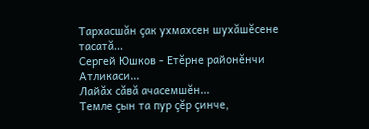Тархасшăн çак ухмахсен шухăшĕсене тасатă...
Сергей Юшков - Етĕрне районĕнчи Атликаси...
Лайăх сăвă ачасемшĕн...
Темле çын та пур çĕр çинче,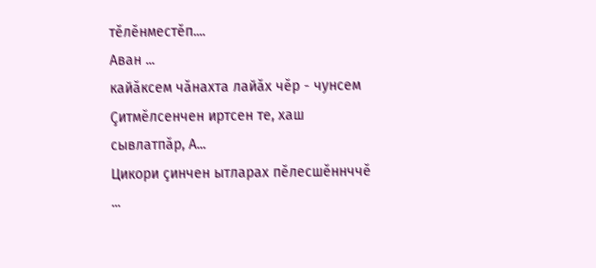тĕлĕнместĕп....
Аван ...
кайăксем чăнахта лайăх чĕр - чунсем
Çитмĕлсенчен иртсен те, хаш сывлатпăр, А...
Цикори çинчен ытларах пĕлесшĕннччĕ ...